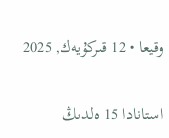وقيعا • 12 قىركۇيەك, 2025

استانادا 15 ەلدىڭ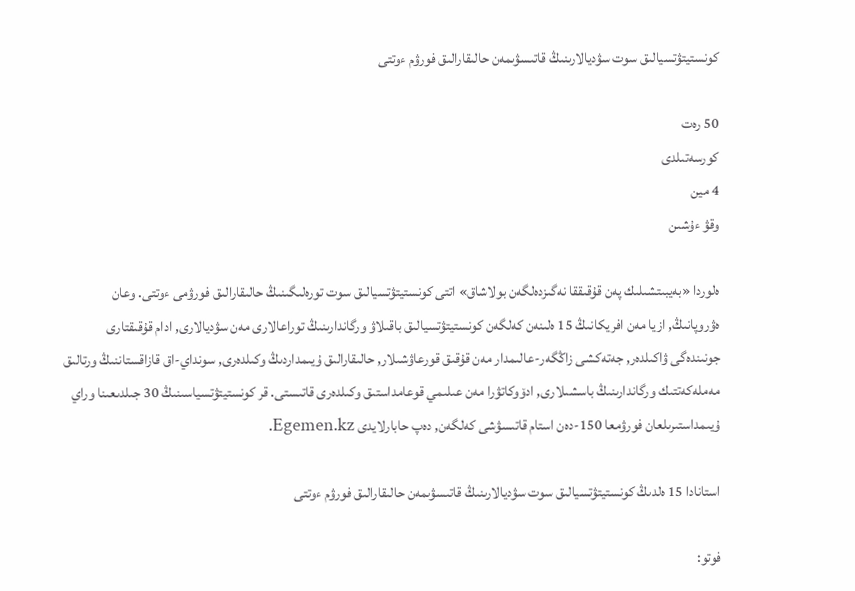كونستيتۋتسيالىق سوت سۋديالارىنىڭ قاتىسۋىمەن حالىقارالىق فورۋم ءوتتى

50 رەت
كورسەتىلدى
4 مين
وقۋ ءۇشىن

ەلوردا «بەيبىتشىلىك پەن قۇقىققا نەگىزدەلگەن بولاشاق» اتتى كونستيتۋتسيالىق سوت تورەلىگىنىڭ حالىقارالىق فورۋمى ءوتتى. وعان  ەۋروپانىڭ, ازيا مەن افريكانىڭ 15 ەلىنەن كەلگەن كونستيتۋتسيالىق باقىلاۋ ورگاندارىنىڭ توراعالارى مەن سۋديالارى, ادام قۇقىقتارى جونىندەگى ۋاكىلدەر, جەتەكشى زاڭگەر-عالىمدار مەن قۇقىق قورعاۋشىلار, حالىقارالىق ۇيىمداردىڭ وكىلدەرى, سونداي-اق قازاقستاننىڭ ورتالىق مەملەكەتتىك ورگاندارىنىڭ باسشىلارى, ادۆوكاتۋرا مەن عىلىمي قوعامداستىق وكىلدەرى قاتىستى. قر كونستيتۋتسياسىنىڭ 30 جىلدىعىنا وراي ۇيىمداستىرىلعان فورۋمعا 150-دەن استام قاتىسۋشى كەلگەن, دەپ حابارلايدى Egemen.kz.

استانادا 15 ەلدىڭ كونستيتۋتسيالىق سوت سۋديالارىنىڭ قاتىسۋىمەن حالىقارالىق فورۋم ءوتتى

فوتو: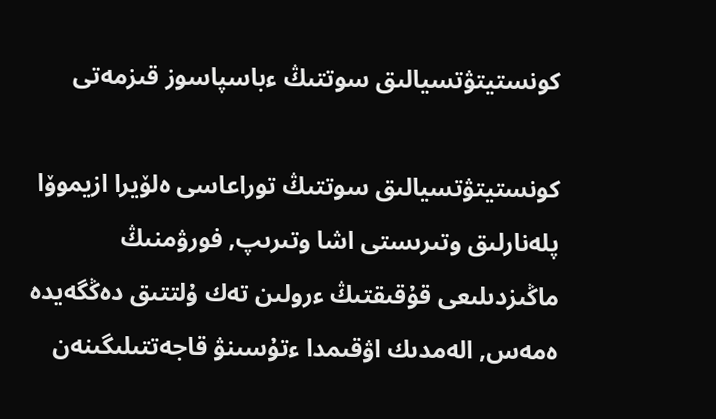كونستيتۋتسيالىق سوتتىڭ ءباسپاسوز قىزمەتى

كونستيتۋتسيالىق سوتتىڭ توراعاسى ەلۆيرا ازيموۆا پلەنارلىق وتىرىستى اشا وتىرىپ, فورۋمنىڭ ماڭىزدىلىعى قۇقىقتىڭ ءرولىن تەك ۇلتتىق دەڭگەيدە ەمەس, الەمدىك اۋقىمدا ءتۇسىنۋ قاجەتتىلىگىنەن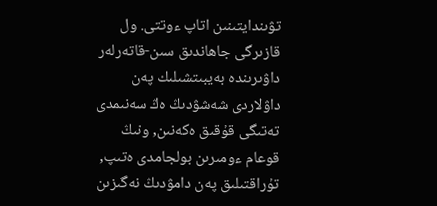تۋىندايتىنىن اتاپ ءوتتى. ول قازىرگى جاھاندىق سىن-قاتەرلەر داۋىرىندە بەيبىتشىلىك پەن داۋلاردى شەشۋدىڭ ەڭ سەنىمدى تەتىگى قۇقىق ەكەنىن, ونىڭ قوعام ءومىرىن بولجامدى ەتىپ, تۇراقتىلىق پەن دامۋدىڭ نەگىزىن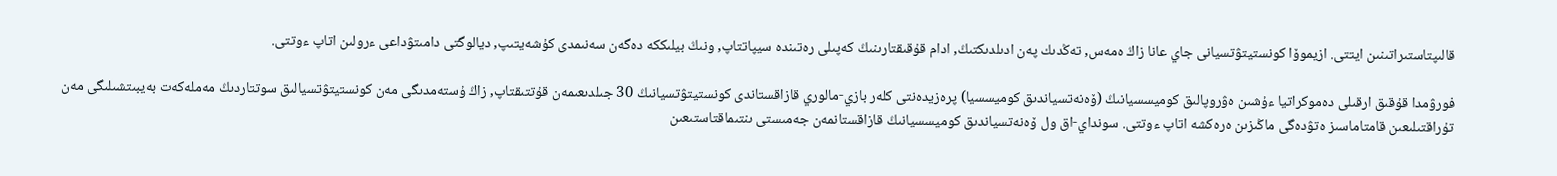قالىپتاستىراتىنىن ايتتى. ازيموۆا كونستيتۋتسيانى جاي عانا زاڭ ەمەس, تەڭدىك پەن ادىلدىكتىڭ, ادام قۇقىقتارىنىڭ كەپىلى رەتىندە سيپاتتاپ, ونىڭ بيلىككە دەگەن سەنىمدى كۇشەيتىپ, ديالوگتى دامىتۋداعى ءرولىن اتاپ ءوتتى.

فورۋمدا قۇقىق ارقىلى دەموكراتيا ءۇشىن ەۋروپالىق كوميسسيانىڭ (ۆەنەتسياندىق كوميسسيا) پرەزيدەنتى كلەر بازي-مالوري قازاقستاندى كونستيتۋتسيانىڭ 30 جىلدىعىمەن قۇتتىقتاپ, زاڭ ۇستەمدىگى مەن كونستيتۋتسيالىق سوتتاردىڭ مەملەكەت بەيبىتشىلىگى مەن تۇراقتىلىعىن قامتاماسىز ەتۋدەگى ماڭىزىن ەرەكشە اتاپ ءوتتى. سونداي-اق ول ۆەنەتسياندىق كوميسسيانىڭ قازاقستانمەن جەمىستى ىنتىماقتاستىعىن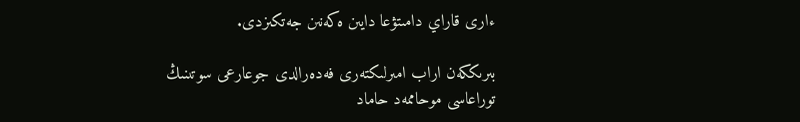ءارى قاراي دامىتۋعا دايىن ەكەنىن جەتكىزدى.

بىرىككەن اراب امىرلىكتەرى فەدەرالدى جوعارعى سوتىنىڭ توراعاسى موحاممەد حاماد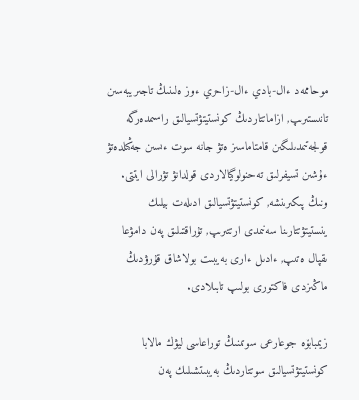موحاممەد ءال-بادي ءال-زاحري ءوز ەلىنىڭ تاجىريبەسىن تانىستىرىپ, ازاماتتاردىڭ كونستيتۋتسيالىق راسىمدەرگە قولجەتىمدىلىگىن قامتاماسىز ەتۋ جانە سوت ءىسىن جەڭىلدەتۋ ءۇشىن تسيفرلىق تەحنولوگيالاردى قولدانۋ تۋرالى ايتتى. ونىڭ پىكىرىنشە, كونستيتۋتسيالىق ادىلەت بيلىك ينستيتۋتتارىنا سەنىمدى ارتتىرىپ, تۇراقتىلىق پەن دامۋعا ىقپال ەتىپ, ءادىل ءارى بەيبىت بولاشاق قۇرۋدىڭ ماڭىزدى فاكتورى بولىپ تابىلادى.

زيمبابۆە جوعارعى سوتىنىڭ توراعاسى ليۋك مالابا كونستيتۋتسيالىق سوتتاردىڭ بەيبىتشىلىك پەن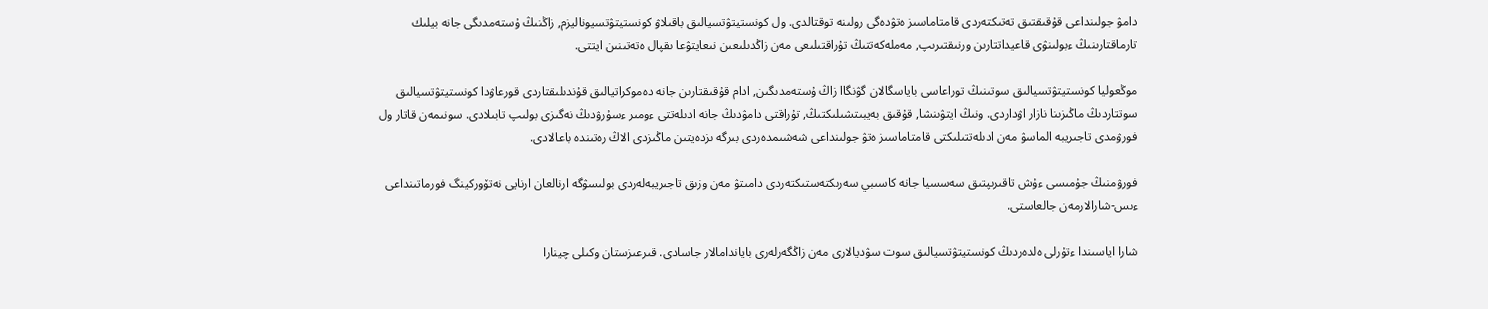دامۋ جولىنداعى قۇقىقتىق تەتىكتەردى قامتاماسىز ەتۋدەگى رولىنە توقتالدى. ول كونستيتۋتسيالىق باقىلاۋ كونستيتۋتسيوناليزم, زاڭنىڭ ۇستەمدىگى جانە بيلىك تارماقتارىنىڭ ءبولىنۋى قاعيداتتارىن ورنىقتىرىپ, مەملەكەتتىڭ تۇراقتىلىعى مەن زاڭدىلىعىن نىعايتۋعا ىقپال ەتەتىنىن ايتتى.

موڭعوليا كونستيتۋتسيالىق سوتىنىڭ توراعاسى باياسگالان گۋنگاا زاڭ ۇستەمدىگىن, ادام قۇقىقتارىن جانە دەموكراتيالىق قۇندىلىقتاردى قورعاۋدا كونستيتۋتسيالىق سوتتاردىڭ ماڭىزىنا نازار اۋداردى. ونىڭ ايتۋىنشا, قۇقىق بەيبىتشىلىكتىڭ, تۇراقتى دامۋدىڭ جانە ادىلەتتى ءومىر ءسۇرۋدىڭ نەگىزى بولىپ تابىلادى. سونىمەن قاتار ول فورۋمدى تاجىريبە الماسۋ مەن ادىلەتتىلىكتى قامتاماسىز ەتۋ جولىنداعى شەشىمدەردى بىرگە ىزدەيتىن ماڭىزدى الاڭ رەتىندە باعالادى.

فورۋمنىڭ جۇمىسى ءۇش تاقىرىپتىق سەسسيا جانە كاسىبي سەرىكتەستىكتەردى دامىتۋ مەن وزىق تاجىريبەلەردى بولىسۋگە ارنالعان ارنايى نەتۆوركينگ فورماتىنداعى ءىس-شارالارمەن جالعاستى.

شارا اياسىندا ءتۇرلى ەلدەردىڭ كونستيتۋتسيالىق سوت سۋديالارى مەن زاڭگەرلەرى باياندامالار جاسادى. قىرعىزستان وكىلى چينارا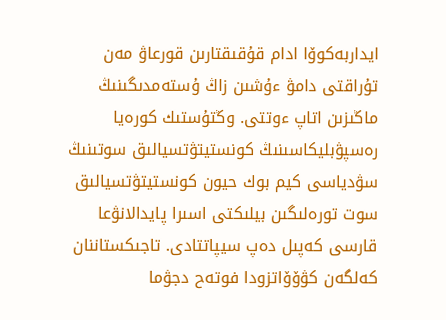ايداربەكوۆا ادام قۇقىقتارىن قورعاۋ مەن تۇراقتى دامۋ ءۇشىن زاڭ ۇستەمدىگىنىڭ ماڭىزىن اتاپ ءوتتى. وڭتۇستىك كورەيا رەسپۋبليكاسىنىڭ كونستيتۋتسيالىق سوتىنىڭ سۋدياسى كيم بوك حيون كونستيتۋتسيالىق سوت تورەلىگىن بيلىكتى اسىرا پايدالانۋعا قارسى كەپىل دەپ سيپاتتادى. تاجىكستاننان كەلگەن كۋۆۆاتزودا فوتەح دجۋما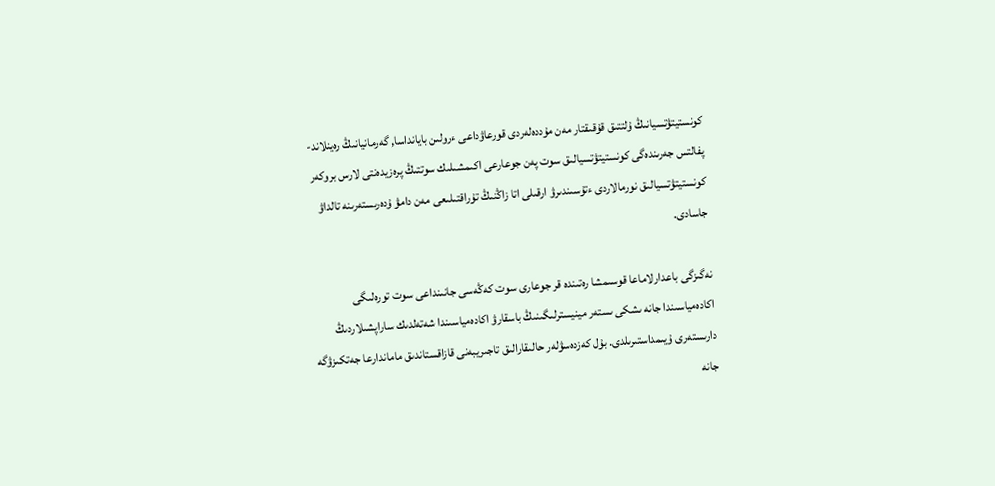كونستيتۋتسيانىڭ ۇلتتىق قۇقىقتار مەن مۇددەلەردى قورعاۋداعى ءرولىن بايانداسا, گەرمانيانىڭ رەينلاند-پفالتس جەرىندەگى كونستيتۋتسيالىق سوت پەن جوعارعى اكىمشىلىك سوتتىڭ پرەزيدەنتى لارس بروكەر كونستيتۋتسيالىق نورمالاردى ءتۇسىندىرۋ ارقىلى اتا زاڭنىڭ تۇراقتىلىعى مەن دامۋ ۇدەرىستەرىنە تالداۋ جاسادى.

نەگىزگى باعدارلاماعا قوسىمشا رەتىندە قر جوعارى سوت كەڭەسى جانىنداعى سوت تورەلىگى اكادەمياسىندا جانە ىشكى ىستەر مينيسترلىگىنىڭ باسقارۋ اكادەمياسىندا شەتەلدىك ساراپشىلاردىڭ دارىستەرى ۇيىمداستىرىلدى. بۇل كەزدەسۋلەر حالىقارالىق تاجىريبەنى قازاقستاندىق ماماندارعا جەتكىزۋگە جانە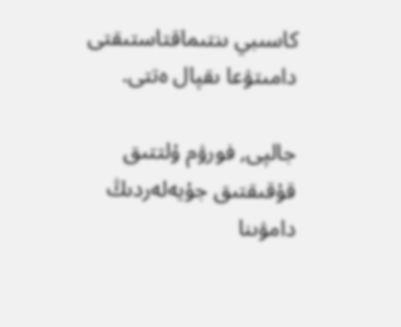كاسىبي ىنتىماقتاستىقتى دامىتۋعا ىقپال ەتتى.

جالپى, فورۋم ۇلتتىق قۇقىقتىق جۇيەلەردىڭ دامۋىنا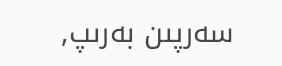سەرپىن بەرىپ,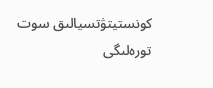كونستيتۋتسيالىق سوت تورەلىگى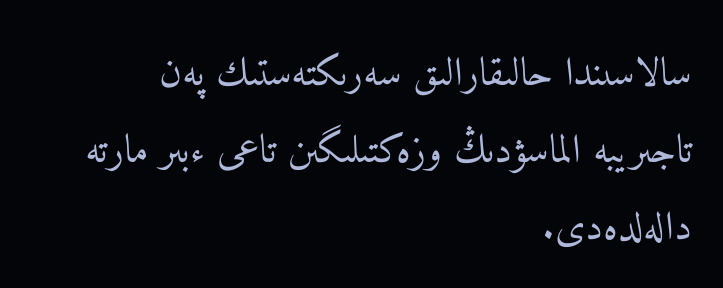سالاسىندا حالىقارالىق سەرىكتەستىك پەن تاجىريبە الماسۋدىڭ وزەكتىلىگىن تاعى ءبىر مارتە دالەلدەدى.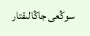سوڭعى جاڭالىقتار